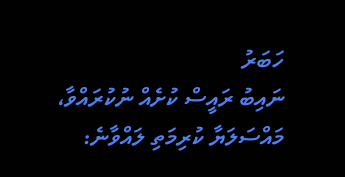ހަބަރު
ނައިބު ރައީސް ކުށެއް ނުކުރައްވާ، މައްސަލަޔާ ކުރިމަތި ލައްވާނެ: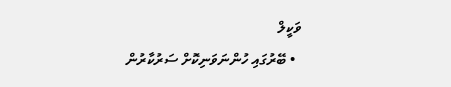ވަކީލް
  • ބޭރުގައި ހުންނަވަނިކޮށް ސަރުކާރުން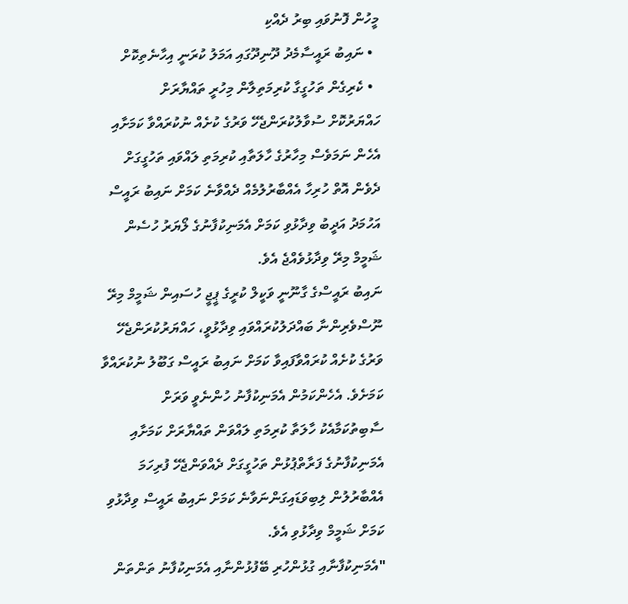މީހުން ފޮނުވައި ބިރު ދެއްކި
  • ނައިބު ރައީސާމެދު ދޫނިދޫގައި އަމަލު ކުރަނީ އިހާނެތިކޮށް
  • ކެރިގެން ތަހުގީގާ ކުރިމަތިލާން މިހުރީ ތައްޔާރަށް
ހައްޔަރުކޮށް ސުވާލުކުރަންޖެހޭ ވަރުގެ ކުށެއް ނުކުރައްވާ ކަމަށާއި އެހެން ނަމަވެސް މިހާރުގެ ހާލަތާއި ކުރިމަތި ލައްވައި ތަހުގީގަށް ދެވެން އޮތް ހުރިހާ އެއްބާރުލުމެއް ދެއްވާނެ ކަމަށް ނައިބު ރައީސް އަހުމަދު އަދީބު ވިދާޅުވި ކަމަށް އެމަނިކުފާނުގެ ލޯޔަރު ހުސެން ޝަމީމް މިރޭ ވިދާޅުވެއްޖެ އެވެ.
ނައިބު ރައީސްގެ ގާނޫނީ ވަކީލް ކުރީގެ ޕީޖީ ހުސައިން ޝަމީމް މިރޭ ނޫސްވެރިންނާ ބައްދަލުކުރައްވައި ވިދާޅުވީ، ހައްޔަރުކުރަންޖެހޭ ވަރުގެ ކުށެއް ކުރައްވާފައިވާ ކަމަށް ނައިބު ރައީސް ގަބޫލު ނުކުރައްވާ ކަމަށެވެ. އެހެންކަމުން އެމަނިކުފާނު ހުންނެވީ ވަރަށް ސާބިތުކަމާއެކު ހާލަތާ ކުރިމަތި ލައްވަން ތައްޔާރަށް ކަމަށާއި އެމަނިކުފާނުގެ ފަރާތްޕުޅުން ތަހުގީގަށް ދެއްވަންޖެހޭ ފުރިހަމަ އެއްބާރުލުން ލިބިވަޑައިގަންނަވާނެ ކަމަށް ނައިބު ރައީސް ވިދާޅުވި ކަމަށް ޝަމީމް ވިދާޅުވި އެވެ.
"އެމަނިކުފާނާއި ގުޅުންހުރި ބޭފުޅުންނާއި އެމަނިކުފާނު ތަންތަން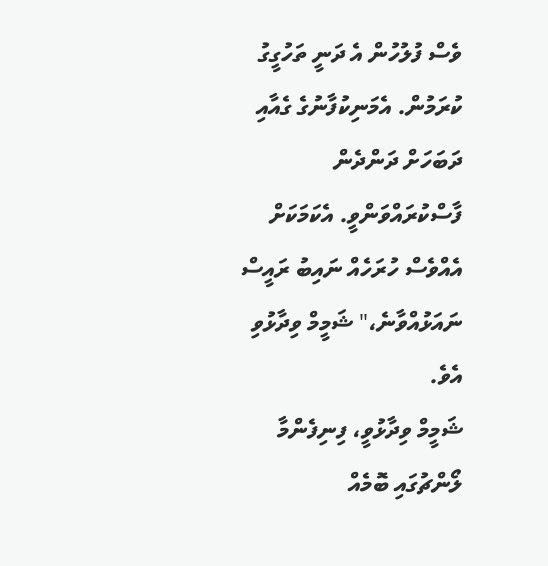ވެސް ފުލުހުން އެ ދަނީ ތަހުގީގު ކުރަމުން. އެމަނިކުފާނުގެ ގެއާއި ދަބަހަށް ދަންދެން ފާސްކުރައްވަންވީ. އެކަމަކަށް އެއްވެސް ހުރަހެއް ނައިބު ރައީސް ނައަޅުއްވާނެ،" ޝަމީމް ވިދާޅުވި އެވެ.
ޝަމީމް ވިދާޅުވީ، ފިނިފެންމާ ލޯންޗުގައި ބޮމެއް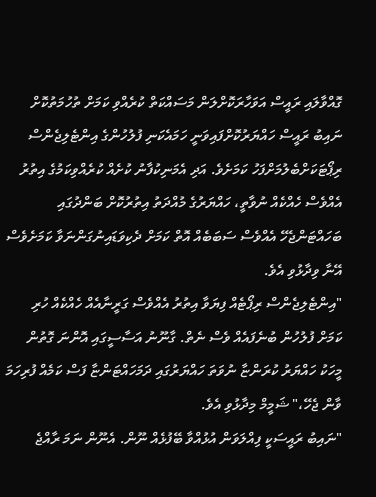ގޮއްވާލައި ރައީސް އަވަހާރަކޮށްލަން މަސައްކަތް ކުރެއްވި ކަމަށް ތުހުމަތުކޮށް ނައިބު ރައީސް ހައްޔަރުކޮށްފައިވަނީ ހަމައެކަނި ފުލުހުންގެ އިންޓެލިޖެންސް ރިޕޯޓަކަށްބެލުމަށްފަހު ކަމަށެވެ. އަދި އެމަނިކުފާނު ކުށެއް ކުރެއްވިކަމުގެ އިތުރު އެއްވެސް ހެއްކެއް ނުވާތީ، ހައްޔަރުގެ މުއްދަތު އިތުރުކޮށް ބަންދުގައި ބަހައްޓަންޖެހޭ އެއްވެސް ސަބަބެއް އޮތް ކަމަށް ދެކިވަޑައިނުގަންނަވާ ކަމަށެވެސް އޭނާ ވިދާޅުވި އެވެ.
"އިންޓެލިޖެންސް ރިޕޯޓެއް ފިޔަވާ އިތުރު އެއްވެސް ގަރީނާއެއް ހެއްކެއް ހުރި ކަމަށް ފުލުހުން ބުނެފައެއް ވެސް ނެތް. ގާނޫނު އަސާސީގައި އޮންނަ ގޮތުން މީހަކު ހައްޔަރު ކުރަންޏާ ނުވަތަ ހައްޔަރުގައި ދަމަހައްޓަންޏާ ފަސް ކަމެއް ފުރިހަމަ ވާން ޖެހޭ،" ޝަމީމް މިދާޅުވި އެވެ.
"ނައިބު ރައީސަކީ ފިއްލަވަން އުޅުއްވާ ބޭފުޅެއް ނޫން. އެނޫން ނަމަ ރާއްޖެ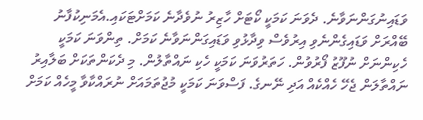ވަޑައިނުގަންނަވާނެ. ދެވަނަ ކަމަކީ ކޯޓަށް ހާޒިރު ނުވެދާނެ ކަމަށްޓަކައި.އެމަނިކުފާނު ބޭއްރަށް ވަޑައިގެންނެވި އިރުވެސް ވިދާޅުވި ވަޑައިގަންނަވާނެ ކަމަށް. ތިންވަނަ ކަމަކީ ހެކިންނަށް ނުފޫޒު ފޯރުވުން. ހަތަރުވަނަ ކަމަކީ ހެކި ނައްތާލުން. މި ދެކަންތަކަށް ބަލާއިރު ނައްތާލަން ޖެހޭ ހެއްކެއް އަދި ނޭނގެ. ފަސްވަނަ ކަމަކީ މުޖުތަމައަށް ނުރައްކާވާ މީހެއް ކަމަށް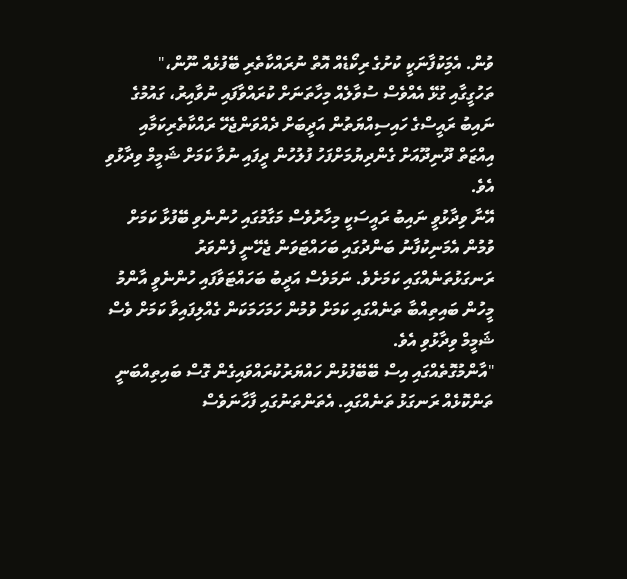ވުން. އެމަިކުފާނަކީ ކުށުގެ ރިކޯޑެއް އޮތް ނުރައްކާތެރި ބޭފުޅެއް ނޫން،"
ތަހުގީގާއި ގުޅޭ އެއްވެސް ސުވާލެއް މިހާތަނަށް ކުރައްވާފައި ނުވާއިރު، ގައުމުގެ ނައިބު ރައީސްގެ ހައިސިއްޔަތުން އަދީބަށް ދެއްވަންޖެހޭ ރައްކާތެރިކަމާއި އިއްޒަތް ދޫނިދޫއަށް ގެންދިޔުމަށްފަހު ފުލުހުން ދީފައި ނުވާ ކަމަށް ޝަމީމް ވިދާޅުވި އެވެ.
އޭނާ ވިދާޅުވީ ނައިބު ރައީސަކީ މިހާރުވެސް މަގާމުގައި ހުންނެވި ބޭފުޅާ ކަމަށް ވުމުން އެމަނިކުފާނު ބަންދުގައި ބަހައްޓަވަން ޖެހޭނީ ފެންވަރު ރަނގަޅުތަނެއްގައި ކަމަށެވެ. ނަމަވެސް އަދީބު ބަހައްޓަވާފައި ހުންނެވީ އާންމު މީހުން ބައިތިއްބާ ތަނެއްގައި ކަމަށް ވުމުން ހަމަހަމަކަން ގެއްލިފައިވާ ކަމަށް ވެސް ޝަމީމް ވިދާޅުވި އެވެ.
"އާންމުގޮތެއްގައި އިސް ބޭބޭފުޅުން ހައްޔަރުކުރައްވައިގެން ގޮސް ބައިތިއްބަނީ ތަންކޮޅެއް ރަނގަޅު ތަނެއްގައި. އެތަންތަނުގައި ފާހާނަވެސް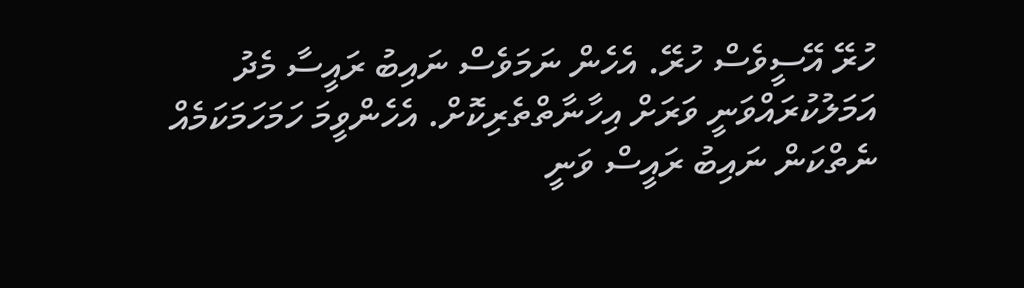ހުރޭ އޭސީވެސް ހުރޭ. އެހެން ނަމަވެސް ނައިބު ރައީސާ މެދު އަމަލުކުރައްވަނީ ވަރަށް އިހާނާތްތެރިކޮށް. އެހެންވީމަ ހަމަހަމަކަމެއް ނެތްކަން ނައިބު ރައީސް ވަނީ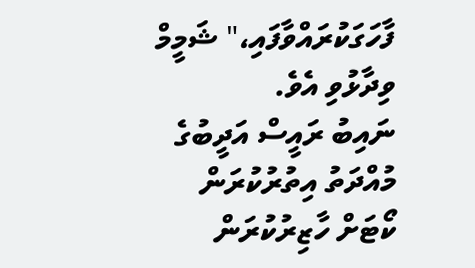ފާހަގަކުރައްވާފައި،" ޝަމީމް ވިދާޅުވި އެވެ.
ނައިބު ރައީސް އަދީބުގެ މުއްދަތު އިތުރުކުރަން ކޯޓަށް ހާޒިރުކުރަން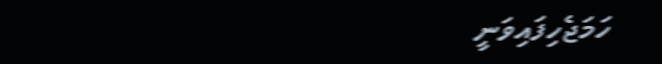ހަމަޖެހިފައިވަނީ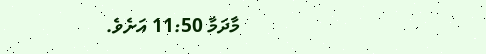މާދަމާ 11:50 އަށެވެ.